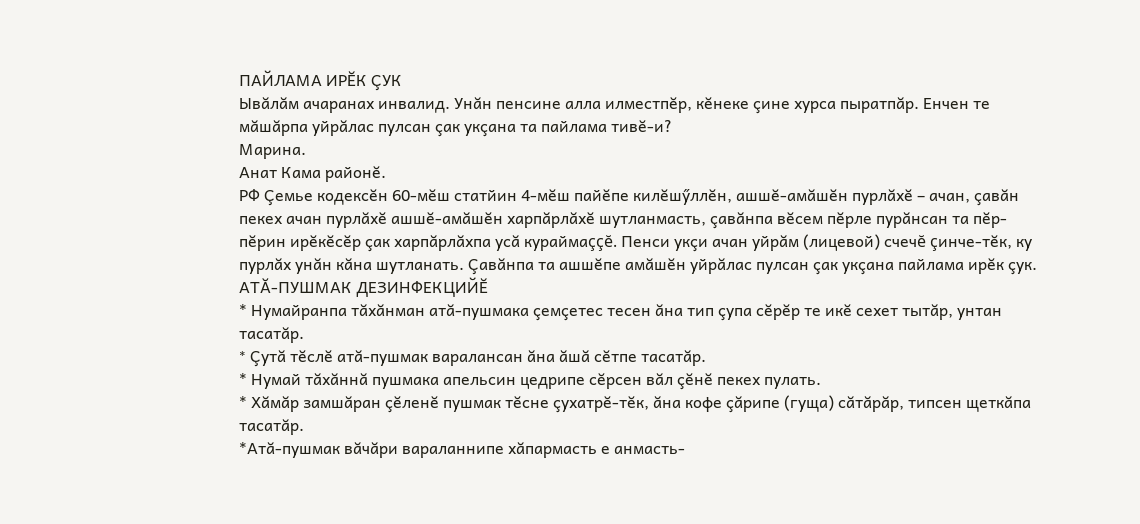ПАЙЛАМА ИРĔК ÇУК
Ывăлăм ачаранах инвалид. Унăн пенсине алла илместпĕр, кĕнеке çине хурса пыратпăр. Енчен те мăшăрпа уйрăлас пулсан çак укçана та пайлама тивĕ-и?
Марина.
Анат Кама районĕ.
РФ Çемье кодексĕн 60-мĕш статйин 4-мĕш пайĕпе килĕшӳллĕн, ашшĕ-амăшĕн пурлăхĕ – ачан, çавăн пекех ачан пурлăхĕ ашшĕ-амăшĕн харпăрлăхĕ шутланмасть, çавăнпа вĕсем пĕрле пурăнсан та пĕр-пĕрин ирĕкĕсĕр çак харпăрлăхпа усă кураймаççĕ. Пенси укçи ачан уйрăм (лицевой) счечĕ çинче-тĕк, ку пурлăх унăн кăна шутланать. Çавăнпа та ашшĕпе амăшĕн уйрăлас пулсан çак укçана пайлама ирĕк çук.
АТĂ-ПУШМАК ДЕЗИНФЕКЦИЙĔ
* Нумайранпа тăхăнман атă-пушмака çемçетес тесен ăна тип çупа сĕрĕр те икĕ сехет тытăр, унтан тасатăр.
* Çутă тĕслĕ атă-пушмак варалансан ăна ăшă сĕтпе тасатăр.
* Нумай тăхăннă пушмака апельсин цедрипе сĕрсен вăл çĕнĕ пекех пулать.
* Хăмăр замшăран çĕленĕ пушмак тĕсне çухатрĕ-тĕк, ăна кофе çăрипе (гуща) сăтăрăр, типсен щеткăпа тасатăр.
*Атă-пушмак вăчăри вараланнипе хăпармасть е анмасть-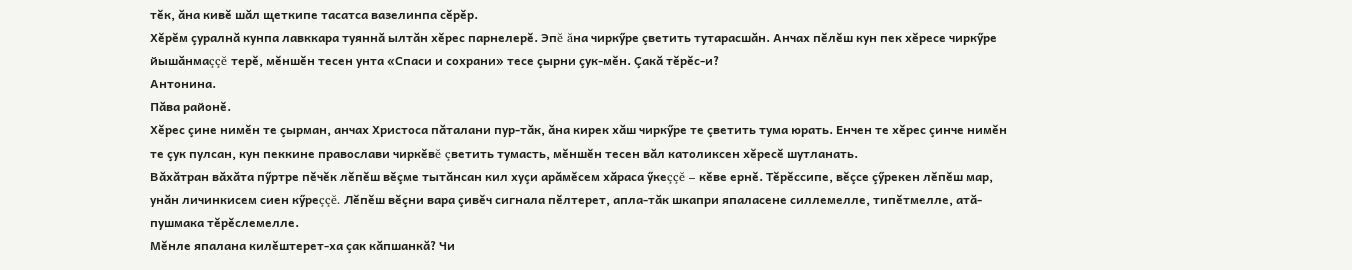тĕк, ăна кивĕ шăл щеткипе тасатса вазелинпа сĕрĕр.
Хĕрĕм çуралнă кунпа лавккара туяннă ылтăн хĕрес парнелерĕ. Эпĕ ăна чиркӳре çветить тутарасшăн. Анчах пĕлĕш кун пек хĕресе чиркӳре йышăнмаççĕ терĕ, мĕншĕн тесен унта «Спаси и сохрани» тесе çырни çук-мĕн. Çакă тĕрĕс-и?
Антонина.
Пăва районĕ.
Хĕрес çине нимĕн те çырман, анчах Христоса пăталани пур-тăк, ăна кирек хăш чиркӳре те çветить тума юрать. Енчен те хĕрес çинче нимĕн те çук пулсан, кун пеккине православи чиркĕвĕ çветить тумасть, мĕншĕн тесен вăл католиксен хĕресĕ шутланать.
Вăхăтран вăхăта пӳртре пĕчĕк лĕпĕш вĕçме тытăнсан кил хуçи арăмĕсем хăраса ӳкеççĕ – кĕве ернĕ. Тĕрĕссипе, вĕçсе çӳрекен лĕпĕш мар, унăн личинкисем сиен кӳреççĕ. Лĕпĕш вĕçни вара çивĕч сигнала пĕлтерет, апла-тăк шкапри япаласене силлемелле, типĕтмелле, атă-пушмака тĕрĕслемелле.
Мĕнле япалана килĕштерет-ха çак кăпшанкă? Чи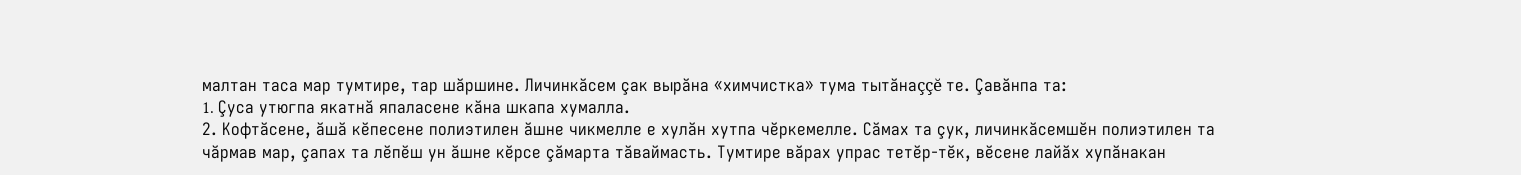малтан таса мар тумтире, тар шăршине. Личинкăсем çак вырăна «химчистка» тума тытăнаççĕ те. Çавăнпа та:
1. Çуса утюгпа якатнă япаласене кăна шкапа хумалла.
2. Кофтăсене, ăшă кĕпесене полиэтилен ăшне чикмелле е хулăн хутпа чĕркемелле. Сăмах та çук, личинкăсемшĕн полиэтилен та чăрмав мар, çапах та лĕпĕш ун ăшне кĕрсе çăмарта тăваймасть. Тумтире вăрах упрас тетĕр-тĕк, вĕсене лайăх хупăнакан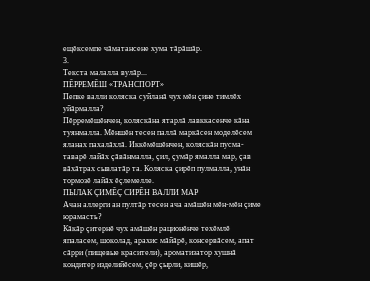ещĕксемпе чăматансене хума тăрăшăр.
3.
Текста малалла вулăр...
ПĔРРЕМĔШ «ТРАНСПОРТ»
Пепке валли коляска суйланă чух мĕн çине тимлĕх уйăрмалла?
Пĕрремĕшĕнчен, коляскăна ятарлă лавккасенче кăна туянмалла. Мĕншĕн тесен паллă маркăсен моделĕсем яланах пахалăхлă. Иккĕмĕшĕнчен, коляскăн пусма-таварĕ лайăх çăвăнмалла, çил, çумăр ямалла мар, çав вăхăтрах сывлатăр та. Коляска çирĕп пулмалла, унăн тормозĕ лайăх ĕçлемелле.
ПЫЛАК ÇИМĔÇ СИРĔН ВАЛЛИ МАР
Ачан аллерги ан пултăр тесен ача амăшĕн мĕн-мĕн çиме юрамасть?
Кăкăр çитернĕ чух амăшĕн рационĕнче техĕмлĕ япаласем, шоколад, арахис мăйăрĕ, консервăсем, апат сăрри (пищевые красители), ароматизатор хушнă кондитер изделийĕсем, çĕр çырли, кишĕр,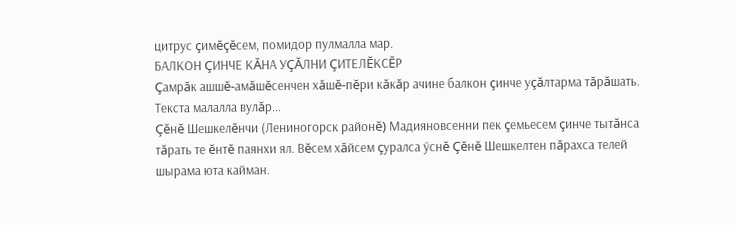цитрус çимĕçĕсем, помидор пулмалла мар.
БАЛКОН ÇИНЧЕ КĂНА УÇĂЛНИ ÇИТЕЛĔКСĔР
Çамрăк ашшĕ-амăшĕсенчен хăшĕ-пĕри кăкăр ачине балкон çинче уçăлтарма тăрăшать.
Текста малалла вулăр...
Çĕнĕ Шешкелĕнчи (Лениногорск районĕ) Мадияновсенни пек çемьесем çинче тытăнса тăрать те ĕнтĕ паянхи ял. Вĕсем хăйсем çуралса ӳснĕ Çĕнĕ Шешкелтен пăрахса телей шырама юта кайман.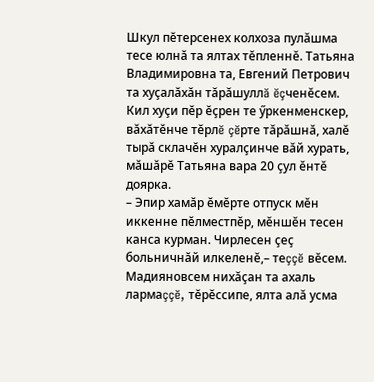Шкул пĕтерсенех колхоза пулăшма тесе юлнă та ялтах тĕпленнĕ. Татьяна Владимировна та, Евгений Петрович та хуçалăхăн тăрăшуллă ĕçченĕсем. Кил хуçи пĕр ĕçрен те ӳркенменскер, вăхăтĕнче тĕрлĕ çĕрте тăрăшнă, халĕ тырă склачĕн хуралçинче вăй хурать, мăшăрĕ Татьяна вара 20 çул ĕнтĕ доярка.
– Эпир хамăр ĕмĕрте отпуск мĕн иккенне пĕлместпĕр, мĕншĕн тесен канса курман. Чирлесен çеç больничнăй илкеленĕ,– теççĕ вĕсем.
Мадияновсем нихăçан та ахаль лармаççĕ, тĕрĕссипе, ялта алă усма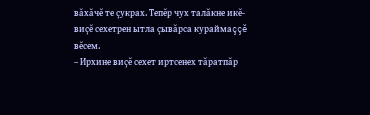вăхăчĕ те çукрах. Тепĕр чух талăкне икĕ-виçĕ сехетрен ытла çывăрса кураймаççĕ вĕсем.
– Ирхине виçĕ сехет иртсенех тăратпăр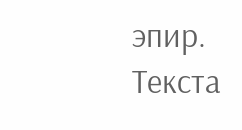эпир.
Текста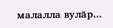малалла вулăр...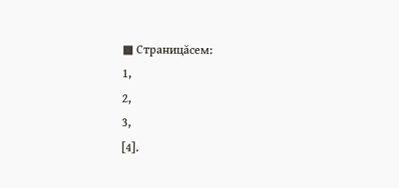■ Страницăсем:
1,
2,
3,
[4].